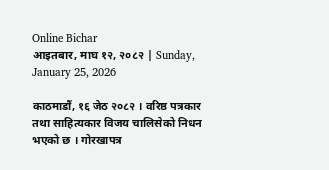Online Bichar
आइतबार, माघ १२, २०८२ | Sunday, January 25, 2026

काठमाडौं, १६ जेठ २०८२ । वरिष्ठ पत्रकार तथा साहित्यकार विजय चालिसेको निधन भएको छ । गोरखापत्र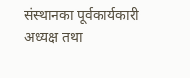संस्थानका पूर्वकार्यकारी अध्यक्ष तथा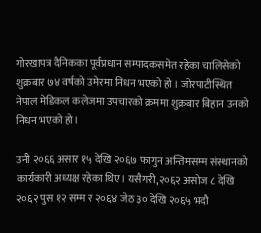गोरखापत्र दैनिकका पूर्वप्रधान सम्पादकसमेत रहेका चालिसेको शुक्रबार ७४ वर्षको उमेरमा निधन भएको हो । जोरपाटीस्थित नेपाल मेडिकल कलेजमा उपचारको क्रममा शुक्रबार बिहान उनको निधन भएको हो।

उनी २०६६ असार १५ देखि २०६७ फागुन अन्तिमसम्म संस्थानको कार्यकारी अध्यक्ष रहेका थिए। यसैगरी,२०६२ असोज ८ देखि २०६२ पुस १२ सम्म र २०६४ जेठ ३० देखि २०६५ भदौ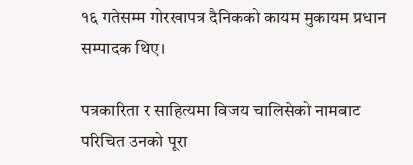१६ गतेसम्म गोरखापत्र दैनिकको कायम मुकायम प्रधान सम्पादक थिए।

पत्रकारिता र साहित्यमा विजय चालिसेको नामबाट परिचित उनको पूरा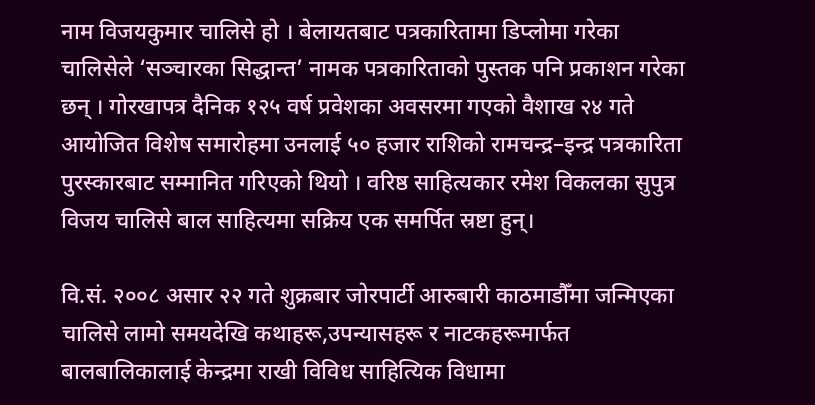नाम विजयकुमार चालिसे हो । बेलायतबाट पत्रकारितामा डिप्लोमा गरेका चालिसेले ‘सञ्चारका सिद्धान्त’ नामक पत्रकारिताको पुस्तक पनि प्रकाशन गरेका छन् । गोरखापत्र दैनिक १२५ वर्ष प्रवेशका अवसरमा गएको वैशाख २४ गते आयोजित विशेष समारोहमा उनलाई ५० हजार राशिको रामचन्द्र–इन्द्र पत्रकारिता पुरस्कारबाट सम्मानित गरिएको थियो । वरिष्ठ साहित्यकार रमेश विकलका सुपुत्र विजय चालिसे बाल साहित्यमा सक्रिय एक समर्पित स्रष्टा हुन्।

वि.सं. २००८ असार २२ गते शुक्रबार जोरपार्टी आरुबारी काठमाडौँमा जन्मिएका चालिसे लामो समयदेखि कथाहरू,उपन्यासहरू र नाटकहरूमार्फत बालबालिकालाई केन्द्रमा राखी विविध साहित्यिक विधामा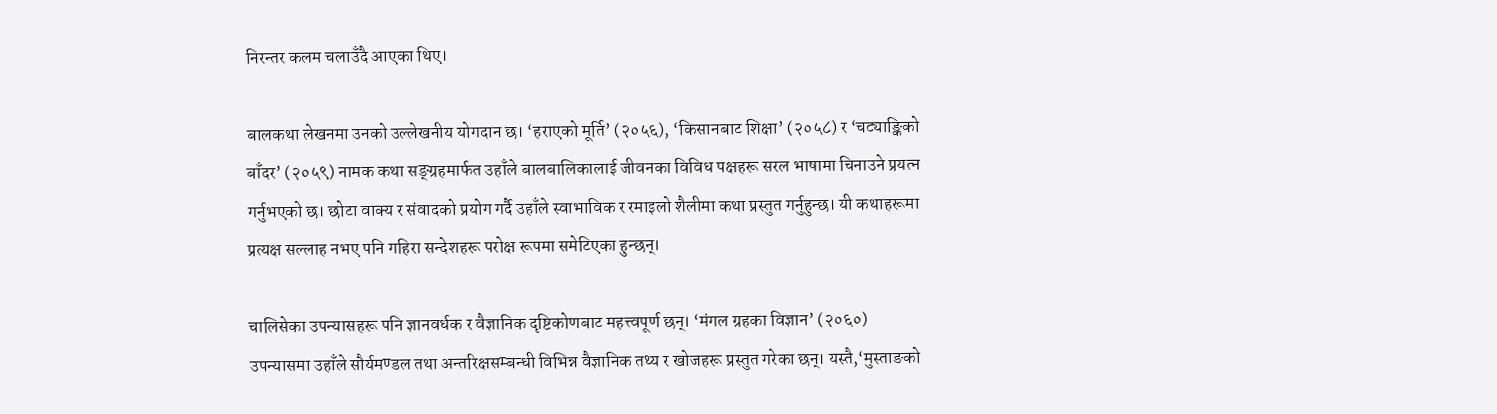निरन्तर कलम चलाउँदै आएका थिए।

बालकथा लेखनमा उनको उल्लेखनीय योगदान छ। ‘हराएको मूर्ति’ (२०५६), ‘किसानबाट शिक्षा’ (२०५८) र ‘चट्याङ्किको बाँदर’ (२०५९) नामक कथा सङ्ग्रहमार्फत उहाँले बालबालिकालाई जीवनका विविध पक्षहरू सरल भाषामा चिनाउने प्रयत्न गर्नुभएको छ। छोटा वाक्य र संवादको प्रयोग गर्दै उहाँले स्वाभाविक र रमाइलो शैलीमा कथा प्रस्तुत गर्नुहुन्छ। यी कथाहरूमा प्रत्यक्ष सल्लाह नभए पनि गहिरा सन्देशहरू परोक्ष रूपमा समेटिएका हुन्छन्।

चालिसेका उपन्यासहरू पनि ज्ञानवर्धक र वैज्ञानिक दृष्टिकोणबाट महत्त्वपूर्ण छन्। ‘मंगल ग्रहका विज्ञान’ (२०६०) उपन्यासमा उहाँले सौर्यमण्डल तथा अन्तरिक्षसम्बन्धी विभिन्न वैज्ञानिक तथ्य र खोजहरू प्रस्तुत गरेका छन्। यस्तै,‘मुस्ताङको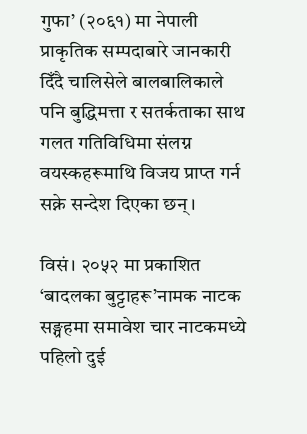गुफा’ (२०६१) मा नेपाली प्राकृतिक सम्पदाबारे जानकारी दिँदै चालिसेले बालबालिकाले पनि बुद्धिमत्ता र सतर्कताका साथ गलत गतिविधिमा संलग्न वयस्कहरूमाथि विजय प्राप्त गर्न सक्ने सन्देश दिएका छन्।

विसं। २०५२ मा प्रकाशित ‘बादलका बुट्टाहरू’नामक नाटक सङ्ग्रहमा समावेश चार नाटकमध्ये पहिलो दुई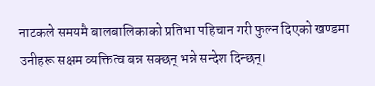नाटकले समयमै बालबालिकाको प्रतिभा पहिचान गरी फुल्न दिएको खण्डमा उनीहरू सक्षम व्यक्तित्व बन्न सक्छन् भन्ने सन्देश दिन्छन्।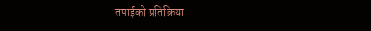तपाईको प्रतिक्रिया